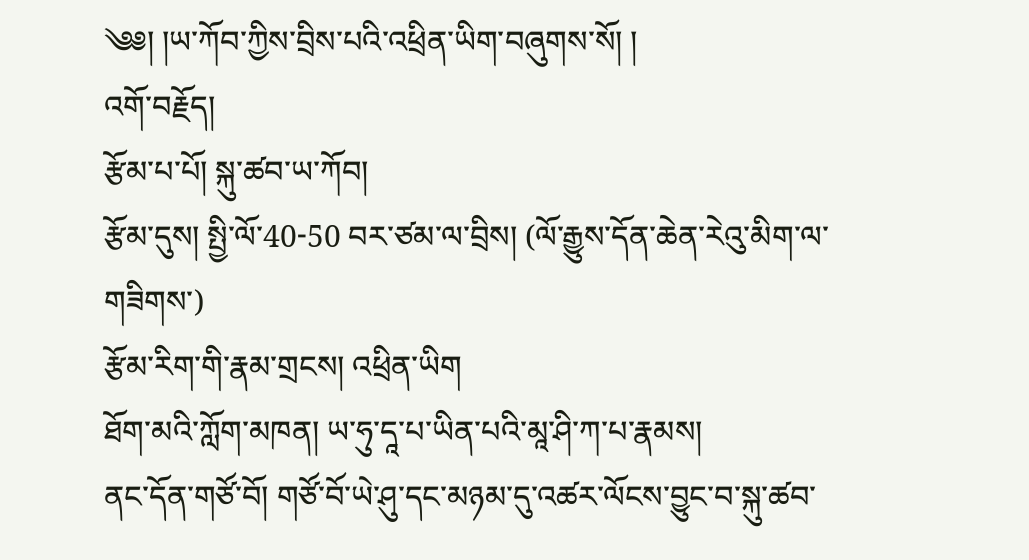༄༅། །ཡ་ཀོབ་ཀྱིས་བྲིས་པའི་འཕྲིན་ཡིག་བཞུགས་སོ། །
འགོ་བརྗོད།
རྩོམ་པ་པོ། སྐུ་ཚབ་ཡ་ཀོབ།
རྩོམ་དུས། སྤྱི་ལོ་40-50 བར་ཙམ་ལ་བྲིས། (ལོ་རྒྱུས་དོན་ཆེན་རེའུ་མིག་ལ་གཟིགས་)
རྩོམ་རིག་གི་རྣམ་གྲངས། འཕྲིན་ཡིག
ཐོག་མའི་ཀློག་མཁན། ཡ་ཧུ་དཱ་པ་ཡིན་པའི་མཱ་ཤི་ཀ་པ་རྣམས།
ནང་དོན་གཙོ་བོ། གཙོ་བོ་ཡེ་ཤུ་དང་མཉམ་དུ་འཚར་ལོངས་བྱུང་བ་སྐུ་ཚབ་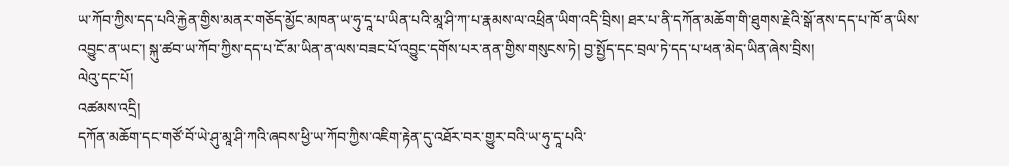ཡ་ཀོབ་ཀྱིས་དད་པའི་རྐྱེན་གྱིས་མནར་གཅོད་མྱོང་མཁན་ཡ་ཧུ་དཱ་པ་ཡིན་པའི་མཱ་ཤི་ཀ་པ་རྣམས་ལ་འཕྲིན་ཡིག་འདི་བྲིས། ཐར་པ་ནི་དཀོན་མཆོག་གི་ཐུགས་རྗེའི་སྒོ་ནས་དད་པ་ཁོ་ན་ཡིས་འབྱུང་ན་ཡང་། སྐུ་ཚབ་ཡ་ཀོབ་ཀྱིས་དད་པ་ངོ་མ་ཡིན་ན་ལས་བཟང་པོ་འབྱུང་དགོས་པར་ནན་གྱིས་གསུངས་ཏེ། བྱ་སྤྱོད་དང་བྲལ་ཏེ་དད་པ་ཕན་མེད་ཡིན་ཞེས་བྲིས།
ལེའུ་དང་པོ།
འཚམས་འདྲི།
དཀོན་མཆོག་དང་གཙོ་བོ་ཡེ་ཤུ་མཱ་ཤི་ཀའི་ཞབས་ཕྱི་ཡ་ཀོབ་ཀྱིས་འཇིག་རྟེན་དུ་འཐོར་བར་གྱུར་བའི་ཡ་ཧུ་དཱ་པའི་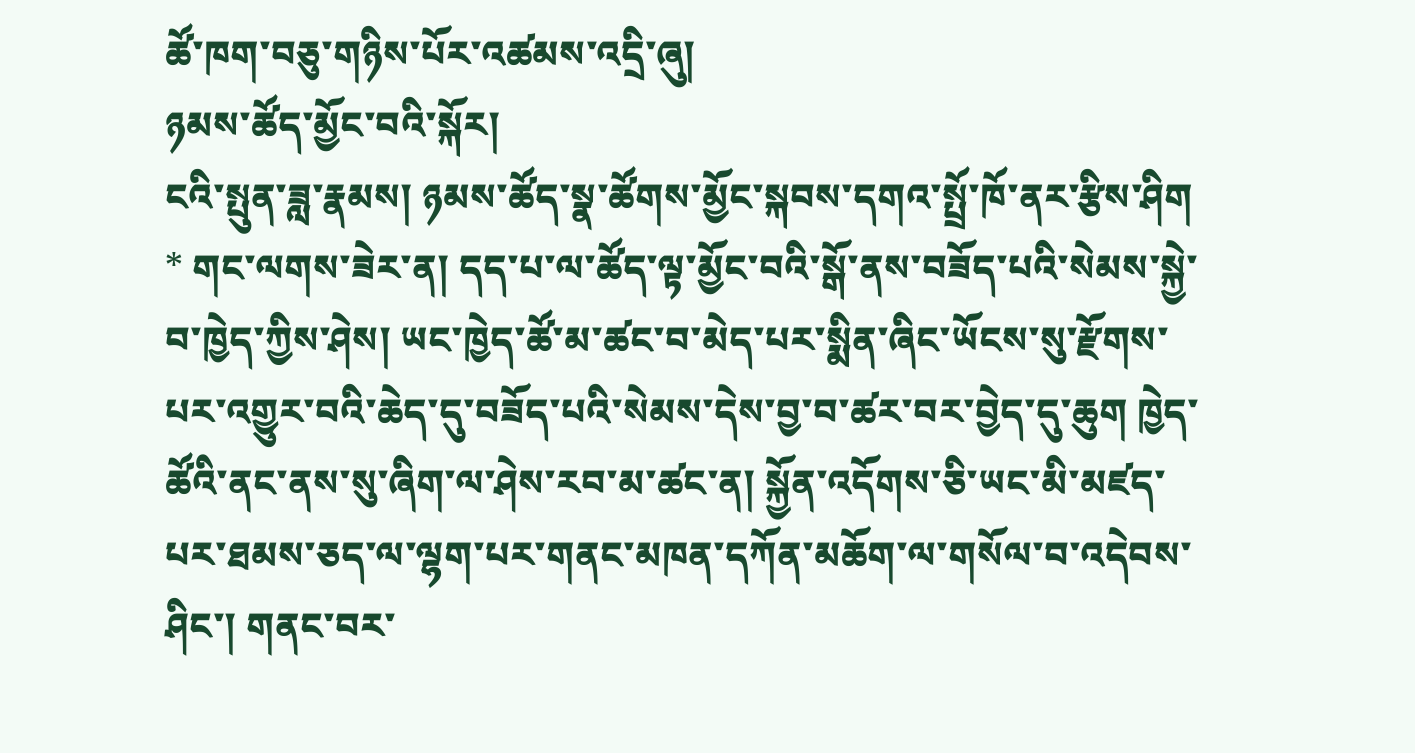ཚོ་ཁག་བཅུ་གཉིས་པོར་འཚམས་འདྲི་ཞུ།
ཉམས་ཚོད་མྱོང་བའི་སྐོར།
ངའི་སྤུན་ཟླ་རྣམས། ཉམས་ཚོད་སྣ་ཚོགས་མྱོང་སྐབས་དགའ་སྤྲོ་ཁོ་ནར་རྩིས་ཤིག * གང་ལགས་ཟེར་ན། དད་པ་ལ་ཚོད་ལྟ་མྱོང་བའི་སྒོ་ནས་བཟོད་པའི་སེམས་སྐྱེ་བ་ཁྱེད་ཀྱིས་ཤེས། ཡང་ཁྱེད་ཚོ་མ་ཚང་བ་མེད་པར་སྨིན་ཞིང་ཡོངས་སུ་རྫོགས་པར་འགྱུར་བའི་ཆེད་དུ་བཟོད་པའི་སེམས་དེས་བྱ་བ་ཚར་བར་བྱེད་དུ་ཆུག ཁྱེད་ཚོའི་ནང་ནས་སུ་ཞིག་ལ་ཤེས་རབ་མ་ཚང་ན། སྐྱོན་འདོགས་ཅི་ཡང་མི་མཛད་པར་ཐམས་ཅད་ལ་ལྷག་པར་གནང་མཁན་དཀོན་མཆོག་ལ་གསོལ་བ་འདེབས་ཤིང་། གནང་བར་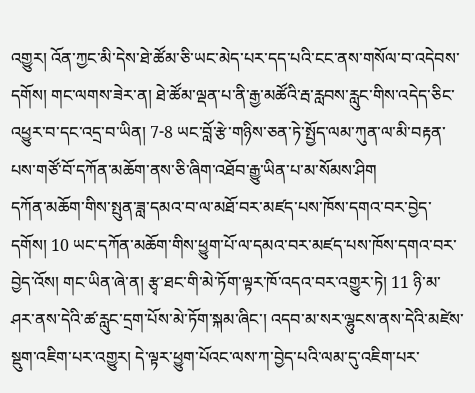འགྱུར། འོན་ཀྱང་མི་དེས་ཐེ་ཚོམ་ཅི་ཡང་མེད་པར་དད་པའི་ངང་ནས་གསོལ་བ་འདེབས་དགོས། གང་ལགས་ཟེར་ན། ཐེ་ཚོམ་ལྡན་པ་ནི་རྒྱ་མཚོའི་རྦ་རླབས་རླུང་གིས་འདེད་ཅིང་འཕྱུར་བ་དང་འདྲ་བ་ཡིན། 7-8 ཡང་བློ་རྩེ་གཉིས་ཅན་ཏེ་སྤྱོད་ལམ་ཀུན་ལ་མི་བརྟན་པས་གཙོ་བོ་དཀོན་མཆོག་ནས་ཅི་ཞིག་འཐོབ་རྒྱུ་ཡིན་པ་མ་སོམས་ཤིག
དཀོན་མཆོག་གིས་སྤུན་ཟླ་དམའ་བ་ལ་མཐོ་བར་མཛད་པས་ཁོས་དགའ་བར་བྱེད་དགོས། 10 ཡང་དཀོན་མཆོག་གིས་ཕྱུག་པོ་ལ་དམའ་བར་མཛད་པས་ཁོས་དགའ་བར་བྱེད་འོས། གང་ཡིན་ཞེ་ན། རྩྭ་ཐང་གི་མེ་ཏོག་ལྟར་ཁོ་འདའ་བར་འགྱུར་ཏེ། 11 ཉི་མ་ཤར་ནས་དེའི་ཚ་རླུང་དྲག་པོས་མེ་ཏོག་སྐམ་ཞིང་། འདབ་མ་སར་ལྷུངས་ནས་དེའི་མཛེས་སྡུག་འཇིག་པར་འགྱུར། དེ་ལྟར་ཕྱུག་པོའང་ལས་ཀ་བྱེད་པའི་ལམ་དུ་འཇིག་པར་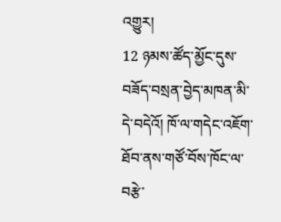འགྱུར།
12 ཉམས་ཚོད་མྱོང་དུས་བཟོད་བསྲན་བྱེད་མཁན་མི་དེ་བདེའོ། ཁོ་ལ་གདེང་འཇོག་ཐོབ་ནས་གཙོ་བོས་ཁོང་ལ་བརྩེ་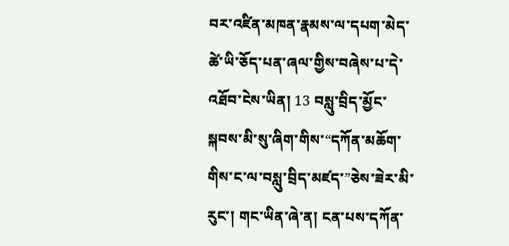བར་འཛིན་མཁན་རྣམས་ལ་དཔག་མེད་ཚེ་ཡི་ཅོད་པན་ཞལ་གྱིས་བཞེས་པ་དེ་འཐོབ་ངེས་ཡིན། 13 བསླུ་བྲིད་མྱོང་སྐབས་མི་སུ་ཞིག་གིས་“དཀོན་མཆོག་གིས་ང་ལ་བསླུ་བྲིད་མཛད་”ཅེས་ཟེར་མི་རུང་། གང་ཡིན་ཞེ་ན། ངན་པས་དཀོན་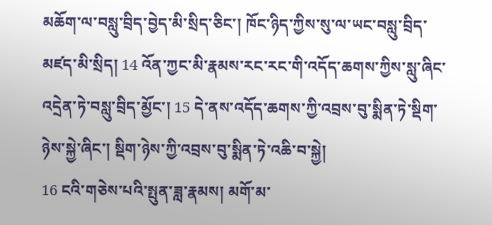མཆོག་ལ་བསླུ་བྲིད་བྱེད་མི་སྲིད་ཅིང་། ཁོང་ཉིད་ཀྱིས་སུ་ལ་ཡང་བསླུ་བྲིད་མཛད་མི་སྲིད། 14 འོན་ཀྱང་མི་རྣམས་རང་རང་གི་འདོད་ཆགས་ཀྱིས་སླུ་ཞིང་འདྲེན་ཏེ་བསླུ་བྲིད་མྱོང་། 15 དེ་ནས་འདོད་ཆགས་ཀྱི་འབྲས་བུ་སྨིན་ཏེ་སྡིག་ཉེས་སྐྱེ་ཞིང་། སྡིག་ཉེས་ཀྱི་འབྲས་བུ་སྨིན་ཏེ་འཆི་བ་སྐྱེ།
16 ངའི་གཅེས་པའི་སྤུན་ཟླ་རྣམས། མགོ་མ་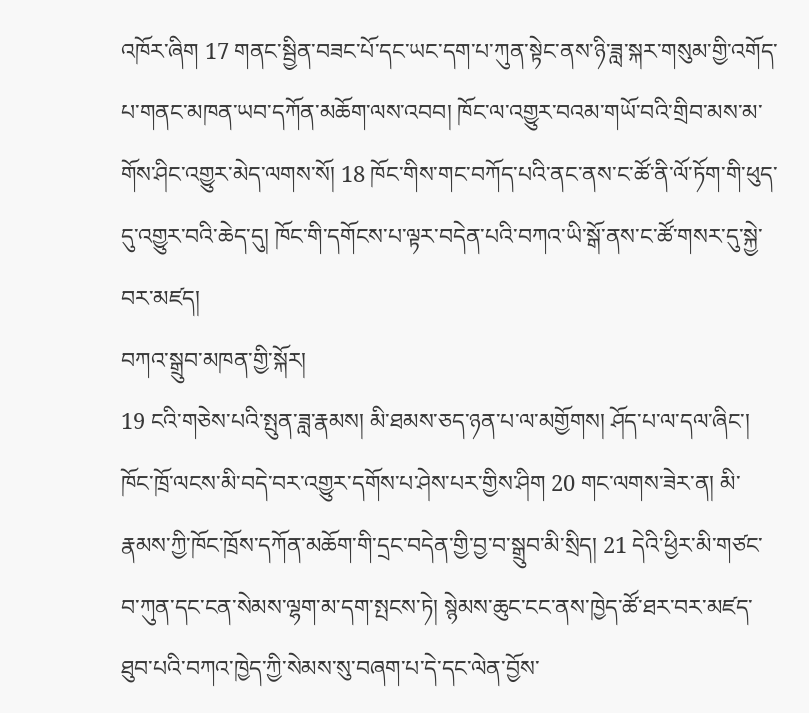འཁོར་ཞིག 17 གནང་སྦྱིན་བཟང་པོ་དང་ཡང་དག་པ་ཀུན་སྟེང་ནས་ཉི་ཟླ་སྐར་གསུམ་གྱི་འགོད་པ་གནང་མཁན་ཡབ་དཀོན་མཆོག་ལས་འབབ། ཁོང་ལ་འགྱུར་བའམ་གཡོ་བའི་གྲིབ་མས་མ་གོས་ཤིང་འགྱུར་མེད་ལགས་སོ། 18 ཁོང་གིས་གང་བཀོད་པའི་ནང་ནས་ང་ཚོ་ནི་ལོ་ཏོག་གི་ཕུད་དུ་འགྱུར་བའི་ཆེད་དུ། ཁོང་གི་དགོངས་པ་ལྟར་བདེན་པའི་བཀའ་ཡི་སྒོ་ནས་ང་ཚོ་གསར་དུ་སྐྱེ་བར་མཛད།
བཀའ་སྒྲུབ་མཁན་གྱི་སྐོར།
19 ངའི་གཅེས་པའི་སྤུན་ཟླ་རྣམས། མི་ཐམས་ཅད་ཉན་པ་ལ་མགྱོགས། ཤོད་པ་ལ་དལ་ཞིང་། ཁོང་ཁྲོ་ལངས་མི་བདེ་བར་འགྱུར་དགོས་པ་ཤེས་པར་གྱིས་ཤིག 20 གང་ལགས་ཟེར་ན། མི་རྣམས་ཀྱི་ཁོང་ཁྲོས་དཀོན་མཆོག་གི་དྲང་བདེན་གྱི་བྱ་བ་སྒྲུབ་མི་སྲིད། 21 དེའི་ཕྱིར་མི་གཙང་བ་ཀུན་དང་ངན་སེམས་ལྷག་མ་དག་སྤངས་ཏེ། སྙེམས་ཆུང་ངང་ནས་ཁྱེད་ཚོ་ཐར་བར་མཛད་ཐུབ་པའི་བཀའ་ཁྱེད་ཀྱི་སེམས་སུ་བཞག་པ་དེ་དང་ལེན་བྱོས་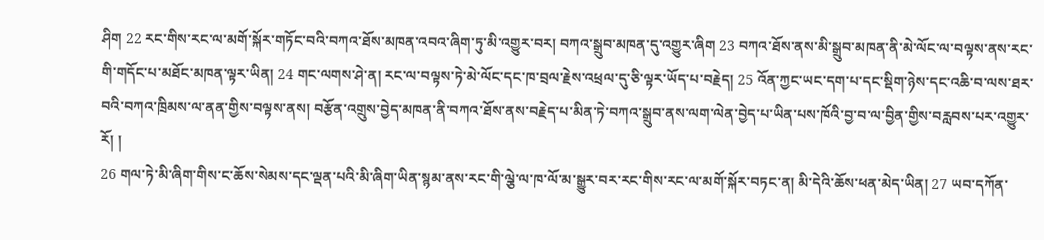ཤིག 22 རང་གིས་རང་ལ་མགོ་སྐོར་གཏོང་བའི་བཀའ་ཐོས་མཁན་འབའ་ཞིག་ཏུ་མི་འགྱུར་བར། བཀའ་སྒྲུབ་མཁན་དུ་འགྱུར་ཞིག 23 བཀའ་ཐོས་ནས་མི་སྒྲུབ་མཁན་ནི་མེ་ལོང་ལ་བལྟས་ནས་རང་གི་གདོང་པ་མཐོང་མཁན་ལྟར་ཡིན། 24 གང་ལགས་ཤེ་ན། རང་ལ་བལྟས་ཏེ་མེ་ལོང་དང་ཁ་བྲལ་རྗེས་འཕྲལ་དུ་ཅི་ལྟར་ཡོད་པ་བརྗེད། 25 འོན་ཀྱང་ཡང་དག་པ་དང་སྡིག་ཉེས་དང་འཆི་བ་ལས་ཐར་བའི་བཀའ་ཁྲིམས་ལ་ནན་གྱིས་བལྟས་ནས། བརྩོན་འགྲུས་བྱེད་མཁན་ནི་བཀའ་ཐོས་ནས་བརྗེད་པ་མིན་ཏེ་བཀའ་སྒྲུབ་ནས་ལག་ལེན་བྱེད་པ་ཡིན་པས་ཁོའི་བྱ་བ་ལ་བྱིན་གྱིས་བརླབས་པར་འགྱུར་རོ། །
26 གལ་ཏེ་མི་ཞིག་གིས་ང་ཆོས་སེམས་དང་ལྡན་པའི་མི་ཞིག་ཡིན་སྙམ་ནས་རང་གི་ལྕེ་ལ་ཁ་ལོ་མ་སྒྱུར་བར་རང་གིས་རང་ལ་མགོ་སྐོར་བཏང་ན། མི་དེའི་ཆོས་ཕན་མེད་ཡིན། 27 ཡབ་དཀོན་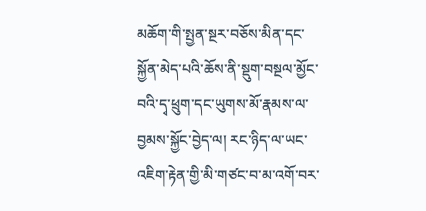མཆོག་གི་སྤྱན་སྔར་བཅོས་མིན་དང་སྐྱོན་མེད་པའི་ཆོས་ནི་སྡུག་བསྔལ་མྱོང་བའི་དྭ་ཕྲུག་དང་ཡུགས་མོ་རྣམས་ལ་བྱམས་སྐྱོང་བྱེད་ལ། རང་ཉིད་ལ་ཡང་འཇིག་རྟེན་གྱི་མི་གཙང་བ་མ་འགོ་བར་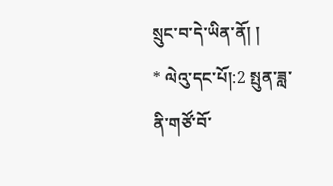སྲུང་བ་དེ་ཡིན་ནོ། །
* ལེའུ་དང་པོ།:2 སྤུན་ཟླ་ནི་གཙོ་བོ་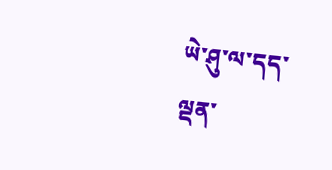ཡེ་ཤུ་ལ་དད་ལྡན་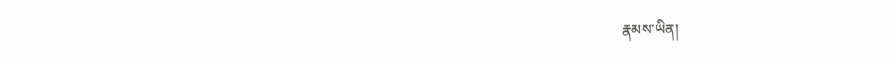རྣམས་ཡིན།